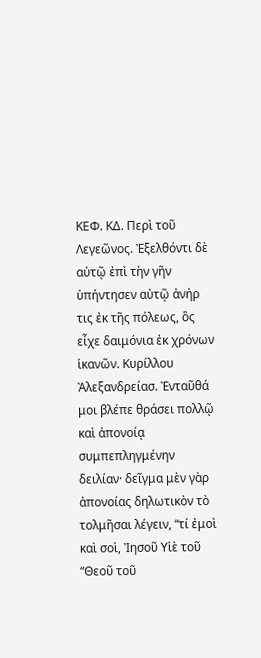ΚΕΦ. ΚΔ. Περὶ τοῦ Λεγεῶνος. Ἐξελθόντι δὲ αὐτῷ ἐπὶ τὴν γῆν ὑπήντησεν αὐτῷ ἀνήρ τις ἐκ τῆς πόλεως, ὃς εἶχε δαιμόνια ἐκ χρόνων ἱκανῶν. Κυρίλλου Ἀλεξανδρείασ. Ἐνταῦθά μοι βλέπε θράσει πολλῷ καὶ ἀπονοίᾳ συμπεπληγμένην δειλίαν· δεῖγμα μὲν γὰρ ἀπονοίας δηλωτικὸν τὸ τολμῆσαι λέγειν, “τί ἐμοὶ καὶ σοὶ, Ἰησοῦ Υἱὲ τοῦ “Θεοῦ τοῦ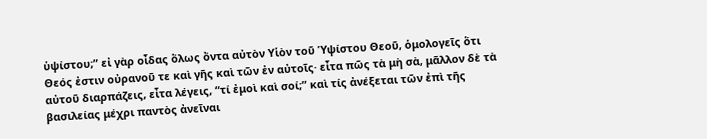ὑψίστου;” εἰ γὰρ οἶδας ὅλως ὄντα αὐτὸν Υἱὸν τοῦ Ὑψίστου Θεοῦ, ὁμολογεῖς ὅτι Θεός ἐστιν οὐρανοῦ τε καὶ γῆς καὶ τῶν ἐν αὐτοῖς· εἶτα πῶς τὰ μὴ σὰ, μᾶλλον δὲ τὰ αὐτοῦ διαρπάζεις, εἶτα λέγεις, “τί ἐμοὶ καὶ σοί;” καὶ τίς ἀνέξεται τῶν ἐπὶ τῆς βασιλείας μέχρι παντὸς ἀνεῖναι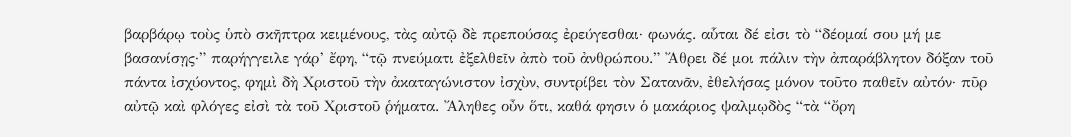βαρβάρῳ τοὺς ὑπὸ σκῆπτρα κειμένους, τὰς αὐτῷ δὲ πρεπούσας ἐρεύγεσθαι· φωνάς. αὗται δέ εἰσι τὸ “δέομαί σου μή με βασανίσῃς·” παρήγγειλε γάρ’ ἔφη, “τῷ πνεύματι ἐξελθεῖν ἀπὸ τοῦ ἀνθρώπου.” Ἄθρει δέ μοι πάλιν τὴν ἀπαράβλητον δόξαν τοῦ πάντα ἰσχύοντος, φημὶ δὴ Χριστοῦ τὴν ἀκαταγώνιστον ἰσχὺν, συντρίβει τὸν Σατανᾶν, ἐθελήσας μόνον τοῦτο παθεῖν αὐτόν· πῦρ αὐτῷ καὶ φλόγες εἰσὶ τὰ τοῦ Χριστοῦ ῥήματα. Ἄληθες οὖν ὅτι, καθά φησιν ὁ μακάριος ψαλμῳδὸς “τὰ “ὄρη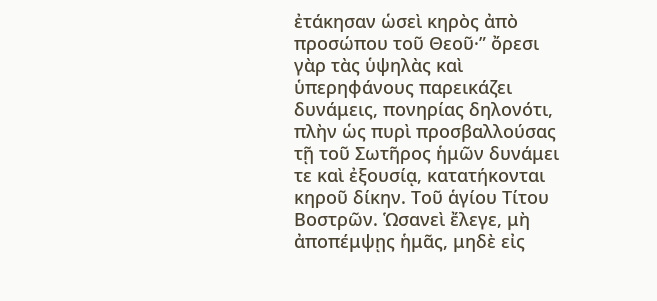ἐτάκησαν ὡσεὶ κηρὸς ἀπὸ προσώπου τοῦ Θεοῦ·” ὄρεσι γὰρ τὰς ὑψηλὰς καὶ ὑπερηφάνους παρεικάζει δυνάμεις, πονηρίας δηλονότι, πλὴν ὡς πυρὶ προσβαλλούσας τῇ τοῦ Σωτῆρος ἡμῶν δυνάμει τε καὶ ἐξουσίᾳ, κατατήκονται κηροῦ δίκην. Τοῦ ἁγίου Τίτου Βοστρῶν. Ὡσανεὶ ἔλεγε, μὴ ἀποπέμψῃς ἡμᾶς, μηδὲ εἰς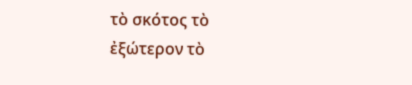τὸ σκότος τὸ ἐξώτερον τὸ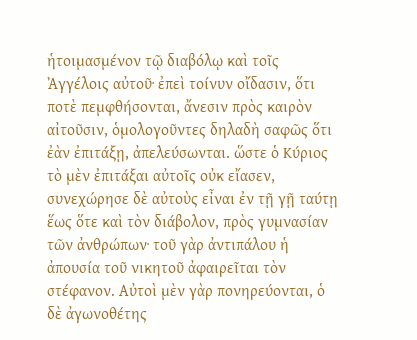ἡτοιμασμένον τῷ διαβόλῳ καὶ τοῖς Ἀγγέλοις αὐτοῦ· ἐπεὶ τοίνυν οἴδασιν, ὅτι ποτὲ πεμφθήσονται, ἄνεσιν πρὸς καιρὸν αἰτοῦσιν, ὁμολογοῦντες δηλαδὴ σαφῶς ὅτι ἐὰν ἐπιτάξῃ, ἀπελεύσωνται. ὥστε ὁ Κύριος τὸ μὲν ἐπιτάξαι αὐτοῖς οὐκ εἴασεν, συνεχώρησε δὲ αὐτοὺς εἶναι ἐν τῇ γῇ ταύτῃ ἕως ὅτε καὶ τὸν διάβολον, πρὸς γυμνασίαν τῶν ἀνθρώπων· τοῦ γὰρ ἀντιπάλου ἡ ἀπουσία τοῦ νικητοῦ ἀφαιρεῖται τὸν στέφανον. Αὐτοὶ μὲν γὰρ πονηρεύονται, ὁ δὲ ἀγωνοθέτης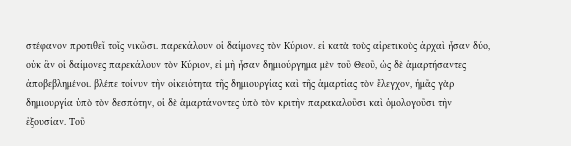στέφανον προτιθεῖ τοῖς νικῶσι. παρεκάλουν οἱ δαίμονες τὸν Κύριον. εἰ κατὰ τοὺς αἱρετικοὺς ἀρχαὶ ἦσαν δύο, οὐκ ἂν οἱ δαίμονες παρεκάλουν τὸν Κύριον, εἰ μὴ ἦσαν δημιούργημα μὲν τοῦ Θεοῦ, ὡς δὲ ἁμαρτήσαντες ἀποβεβλημένοι. βλέπε τοίνυν τὴν οἰκειότητα τῆς δημιουργίας καὶ τῆς ἁμαρτίας τὸν ἔλεγχον, ἡμᾶς γὰρ δημιουργία ὑπὸ τὸν δεσπότην, οἱ δὲ ἁμαρτάνοντες ὑπὸ τὸν κριτὴν παρακαλοῦσι καὶ ὁμολογοῦσι τὴν ἐξουσίαν. Τοῦ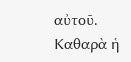αὐτοῦ. Καθαρὰ ἡ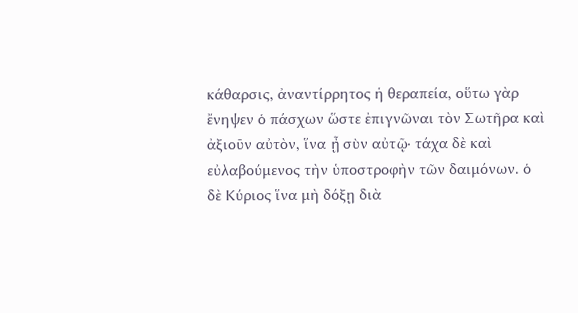κάθαρσις, ἀναντίρρητος ἡ θεραπεία, οὕτω γὰρ ἔνηψεν ὁ πάσχων ὥστε ἐπιγνῶναι τὸν Σωτῆρα καὶ ἀξιοῦν αὐτὸν, ἵνα ᾖ σὺν αὐτῷ· τάχα δὲ καὶ εὐλαβούμενος τὴν ὑποστροφὴν τῶν δαιμόνων. ὁ δὲ Κύριος ἵνα μὴ δόξῃ διὰ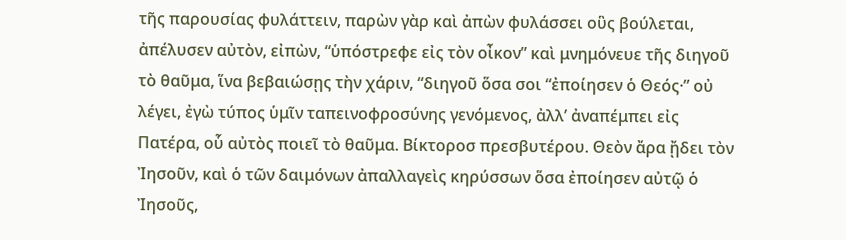τῆς παρουσίας φυλάττειν, παρὼν γὰρ καὶ ἀπὼν φυλάσσει οὓς βούλεται, ἀπέλυσεν αὐτὸν, εἰπὼν, “ὑπόστρεφε εἰς τὸν οἶκον” καὶ μνημόνευε τῆς διηγοῦ τὸ θαῦμα, ἵνα βεβαιώσῃς τὴν χάριν, “διηγοῦ ὅσα σοι “ἐποίησεν ὁ Θεός·” οὐ λέγει, ἐγὼ τύπος ὑμῖν ταπεινοφροσύνης γενόμενος, ἀλλ’ ἀναπέμπει εἰς Πατέρα, οὗ αὐτὸς ποιεῖ τὸ θαῦμα. Βίκτοροσ πρεσβυτέρου. Θεὸν ἄρα ᾔδει τὸν Ἰησοῦν, καὶ ὁ τῶν δαιμόνων ἀπαλλαγεὶς κηρύσσων ὅσα ἐποίησεν αὐτῷ ὁ Ἰησοῦς,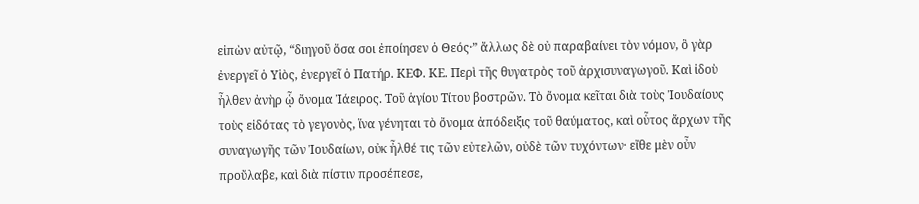εἰπὼν αὐτῷ, “διηγοῦ ὅσα σοι ἐποίησεν ὁ Θεός·” ἄλλως δὲ οὐ παραβαίνει τὸν νόμον, ὃ γὰρ ἐνεργεῖ ὁ Υἱὸς, ἐνεργεῖ ὁ Πατήρ. ΚΕΦ. ΚΕ. Περὶ τῆς θυγατρὸς τοῦ ἀρχισυναγωγοῦ. Καὶ ἰδοὺ ἦλθεν ἀνὴρ ᾧ ὄνομα Ἰάειρος. Τοῦ ἁγίου Τίτου βοστρῶν. Τὸ ὄνομα κεῖται διὰ τοὺς Ἰουδαίους τοὺς εἰδότας τὸ γεγονὸς, ἵνα γένηται τὸ ὄνομα ἀπόδειξις τοῦ θαύματος, καὶ οὗτος ἄρχων τῆς συναγωγῆς τῶν Ἰουδαίων, οὐκ ἦλθέ τις τῶν εὐτελῶν, οὐδὲ τῶν τυχόντων· εἴθε μὲν οὖν προὔλαβε, καὶ διὰ πίστιν προσέπεσε,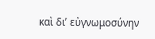καὶ δι’ εὐγνωμοσύνην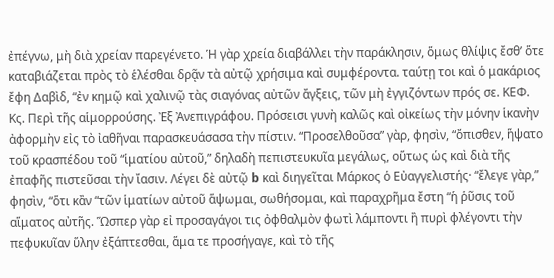ἐπέγνω, μὴ διὰ χρείαν παρεγένετο. Ἡ γὰρ χρεία διαβάλλει τὴν παράκλησιν, ὅμως θλίψις ἔσθ’ ὅτε καταβιάζεται πρὸς τὸ ἑλέσθαι δρᾷν τὰ αὐτῷ χρήσιμα καὶ συμφέροντα. ταύτῃ τοι καὶ ὁ μακάριος ἔφη Δαβὶδ, “ἐν κημῷ καὶ χαλινῷ τὰς σιαγόνας αὐτῶν ἄγξεις, τῶν μὴ ἐγγιζόντων πρός σε. ΚΕΦ. Κς. Περὶ τῆς αἱμορρούσης. Ἐξ Ἀνεπιγράφου. Πρόσεισι γυνὴ καλῶς καὶ οἰκείως τὴν μόνην ἱκανὴν ἀφορμὴν εἰς τὸ ἰαθῆναι παρασκευάσασα τὴν πίστιν. “Προσελθοῦσα” γὰρ, φησὶν, “ὄπισθεν, ἥψατο τοῦ κρασπέδου τοῦ “ἱματίου αὐτοῦ,” δηλαδὴ πεπιστευκυῖα μεγάλως, οὕτως ὡς καὶ διὰ τῆς ἐπαφῆς πιστεῦσαι τὴν ἴασιν. Λέγει δὲ αὐτῷ b καὶ διηγεῖται Μάρκος ὁ Εὐαγγελιστής· “ἔλεγε γὰρ,” φησὶν, “ὅτι κἂν “τῶν ἱματίων αὐτοῦ ἅψωμαι, σωθήσομαι, καὶ παραχρῆμα ἔστη “ἡ ῥῦσις τοῦ αἵματος αὐτῆς. Ὥσπερ γὰρ εἰ προσαγάγοι τις ὀφθαλμὸν φωτὶ λάμποντι ἢ πυρὶ φλέγοντι τὴν πεφυκυῖαν ὕλην ἐξάπτεσθαι, ἅμα τε προσήγαγε, καὶ τὸ τῆς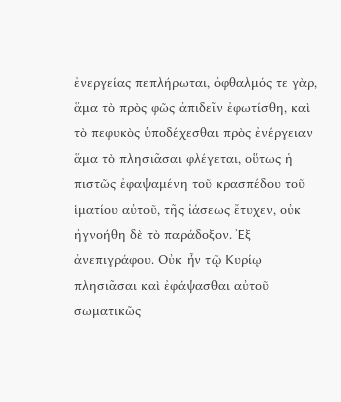ἐνεργείας πεπλήρωται, ὀφθαλμός τε γὰρ, ἅμα τὸ πρὸς φῶς ἀπιδεῖν ἐφωτίσθη, καὶ τὸ πεφυκὸς ὑποδέχεσθαι πρὸς ἐνέργειαν ἅμα τὸ πλησιᾶσαι φλέγεται, οὕτως ἡ πιστῶς ἐφαψαμένη τοῦ κρασπέδου τοῦ ἱματίου αὐτοῦ, τῆς ἰάσεως ἔτυχεν, οὐκ ἠγνοήθη δὲ τὸ παράδοξον. Ἐξ ἀνεπιγράφου. Οὐκ ἦν τῷ Κυρίῳ πλησιᾶσαι καὶ ἐφάψασθαι αὐτοῦ σωματικῶς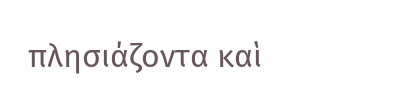πλησιάζοντα καὶ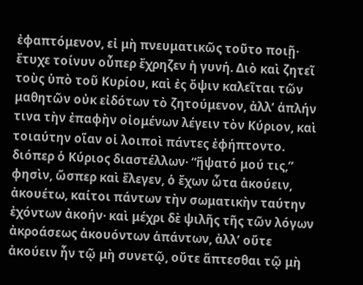ἐφαπτόμενον, εἰ μὴ πνευματικῶς τοῦτο ποιῇ· ἔτυχε τοίνυν οὗπερ ἔχρηζεν ἡ γυνή. Διὸ καὶ ζητεῖ τοὺς ὑπὸ τοῦ Κυρίου, καὶ ἐς ὄψιν καλεῖται τῶν μαθητῶν οὐκ εἰδότων τὸ ζητούμενον, ἀλλ’ ἁπλήν τινα τὴν ἐπαφὴν οἰομένων λέγειν τὸν Κύριον, καὶ τοιαύτην οἵαν οἱ λοιποὶ πάντες ἐφήπτοντο. διόπερ ὁ Κύριος διαστέλλων· “ἥψατό μού τις,” φησὶν, ὥσπερ καὶ ἔλεγεν, ὁ ἔχων ὦτα ἀκούειν, ἀκουέτω, καίτοι πάντων τὴν σωματικὴν ταύτην ἐχόντων ἀκοήν· καὶ μέχρι δὲ ψιλῆς τῆς τῶν λόγων ἀκροάσεως ἀκουόντων ἁπάντων, ἀλλ’ οὔτε ἀκούειν ἦν τῷ μὴ συνετῷ, οὔτε ἅπτεσθαι τῷ μὴ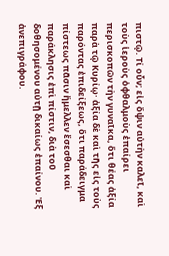πιστῷ. Τί οὖν; εἰς ὄψιν αὐτὴν καλεῖ, καὶ τοὺς ἱεροὺς ὀφθαλμοὺς ἐπαίρει περισκοπῶν τὴν γυναῖκα, ὅτι θέας ἀξία παρὰ τῷ Κυρίῳ· ἀξία δὲ καὶ τῆς εἰς τοὺς παρόντας ἐπιδείξεως, ὅτι παράδειγμα πίστεως πᾶσιν ἤμελλεν ἔσεσθαι καὶ παράκλησις ἐπὶ πίστιν, διὰ τοῦ δοθησομένου αὐτῇ δικαίως ἐπαίνου. Ἐξ ἀνεπιγράφου.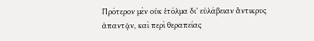Πρότερον μὲν οὐκ ἐτόλμα δι’ εὐλάβειαν ἄντικρυς ἀπαντᾷν, καὶ περὶ θεραπείας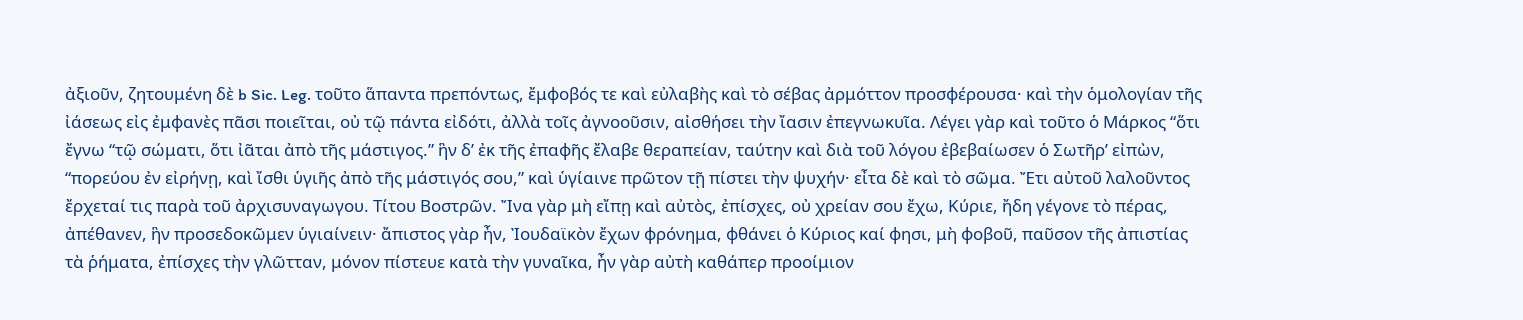ἀξιοῦν, ζητουμένη δὲ b Sic. Leg. τοῦτο ἅπαντα πρεπόντως, ἔμφοβός τε καὶ εὐλαβὴς καὶ τὸ σέβας ἀρμόττον προσφέρουσα· καὶ τὴν ὁμολογίαν τῆς ἰάσεως εἰς ἐμφανὲς πᾶσι ποιεῖται, οὐ τῷ πάντα εἰδότι, ἀλλὰ τοῖς ἀγνοοῦσιν, αἰσθήσει τὴν ἴασιν ἐπεγνωκυῖα. Λέγει γὰρ καὶ τοῦτο ὁ Μάρκος “ὅτι ἔγνω “τῷ σώματι, ὅτι ἰᾶται ἀπὸ τῆς μάστιγος.” ἣν δ’ ἐκ τῆς ἐπαφῆς ἔλαβε θεραπείαν, ταύτην καὶ διὰ τοῦ λόγου ἐβεβαίωσεν ὁ Σωτῆρ’ εἰπὼν, “πορεύου ἐν εἰρήνῃ, καὶ ἴσθι ὑγιῆς ἀπὸ τῆς μάστιγός σου,” καὶ ὑγίαινε πρῶτον τῇ πίστει τὴν ψυχήν· εἶτα δὲ καὶ τὸ σῶμα. Ἔτι αὐτοῦ λαλοῦντος ἔρχεταί τις παρὰ τοῦ ἀρχισυναγωγου. Τίτου Βοστρῶν. Ἴνα γὰρ μὴ εἴπῃ καὶ αὐτὸς, ἐπίσχες, οὐ χρείαν σου ἔχω, Κύριε, ἤδη γέγονε τὸ πέρας, ἀπέθανεν, ἣν προσεδοκῶμεν ὑγιαίνειν· ἄπιστος γὰρ ἦν, Ἰουδαϊκὸν ἔχων φρόνημα, φθάνει ὁ Κύριος καί φησι, μὴ φοβοῦ, παῦσον τῆς ἀπιστίας τὰ ῥήματα, ἐπίσχες τὴν γλῶτταν, μόνον πίστευε κατὰ τὴν γυναῖκα, ἦν γὰρ αὐτὴ καθάπερ προοίμιον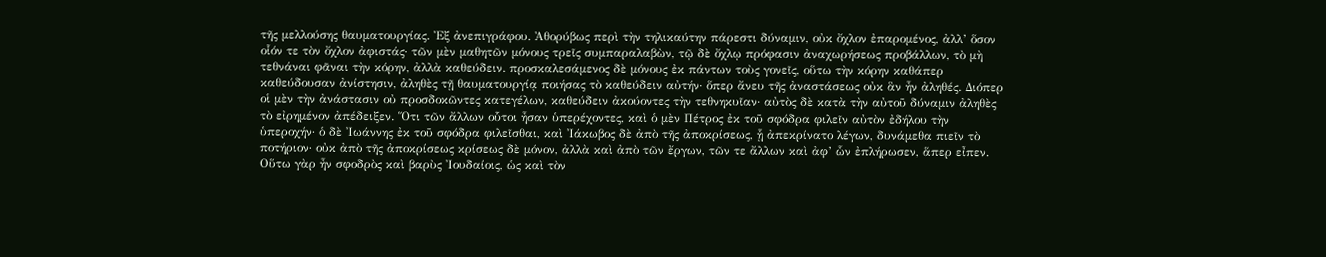τῆς μελλούσης θαυματουργίας. Ἐξ ἀνεπιγράφου. Ἀθορύβως περὶ τὴν τηλικαύτην πάρεστι δύναμιν, οὐκ ὄχλον ἐπαρομένος, ἀλλ’ ὅσον οἷόν τε τὸν ὄχλον ἀφιστάς· τῶν μὲν μαθητῶν μόνους τρεῖς συμπαραλαβὼν, τῷ δὲ ὄχλῳ πρόφασιν ἀναχωρήσεως προβάλλων, τὸ μὴ τεθνάναι φᾶναι τὴν κόρην, ἀλλὰ καθεύδειν. προσκαλεσάμενος δὲ μόνους ἐκ πάντων τοὺς γονεῖς, οὕτω τὴν κόρην καθάπερ καθεύδουσαν ἀνίστησιν, ἀληθὲς τῇ θαυματουργίᾳ ποιήσας τὸ καθεύδειν αὐτήν· ὅπερ ἄνευ τῆς ἀναστάσεως οὐκ ἃν ἦν ἀληθές. Διόπερ οἱ μὲν τὴν ἀνάστασιν οὐ προσδοκῶντες κατεγέλων, καθεύδειν ἀκούοντες τὴν τεθνηκυῖαν· αὐτὸς δὲ κατὰ τὴν αὐτοῦ δύναμιν ἀληθὲς τὸ εἰρημένον ἀπέδειξεν. Ὅτι τῶν ἄλλων οὗτοι ἦσαν ὑπερέχοντες, καὶ ὁ μὲν Πέτρος ἐκ τοῦ σφόδρα φιλεῖν αὐτὸν ἐδήλου τὴν ὑπεροχήν· ὁ δὲ Ἰωάννης ἐκ τοῦ σφόδρα φιλεῖσθαι, καὶ Ἰάκωβος δὲ ἀπὸ τῆς ἀποκρίσεως, ᾗ ἀπεκρίνατο λέγων, δυνάμεθα πιεῖν τὸ ποτήριον· οὐκ ἀπὸ τῆς ἀποκρίσεως κρίσεως δὲ μόνον, ἀλλὰ καὶ ἀπὸ τῶν ἔργων, τῶν τε ἄλλων καὶ ἀφ’ ὧν ἐπλήρωσεν, ἅπερ εἶπεν. Οὕτω γὰρ ἦν σφοδρὸς καὶ βαρὺς Ἰουδαίοις, ὡς καὶ τὸν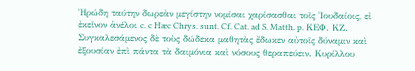Ἡρώδη ταύτην δωρεὰν μεγίστην νομίσαι χαρίσασθαι τοῖς Ἰουδαίοις, εἰ ἐκεῖνον ἀνέλοι c. c Hæc Chrys. sunt. Cf. Cat. ad S. Matth. p. ΚΕΦ. ΚΖ. Συγκαλεσάμενος δὲ τοὺς δώδεκα μαθητὰς ἔδωκεν αὐτοῖς δύναμιν καὶ ἐξουσίαν ἐπὶ πάντα τὰ δαιμόνια καὶ νόσους θεραπεύειν. Κυρίλλου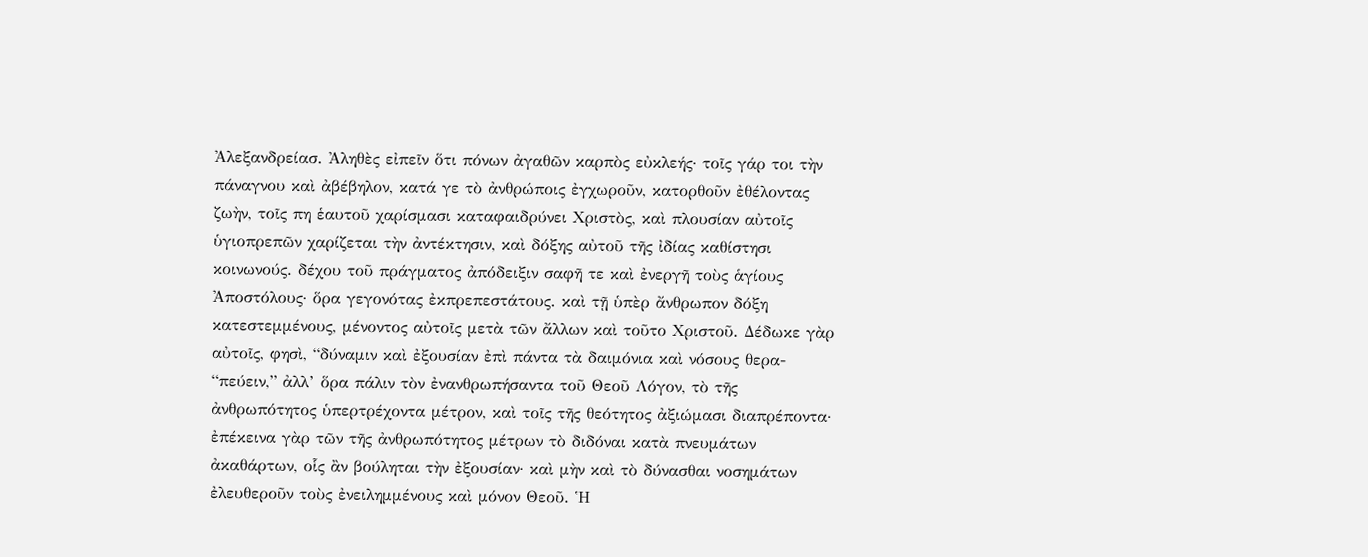Ἀλεξανδρείασ. Ἀληθὲς εἰπεῖν ὅτι πόνων ἀγαθῶν καρπὸς εὐκλεής· τοῖς γάρ τοι τὴν πάναγνου καὶ ἀβέβηλον, κατά γε τὸ ἀνθρώποις ἐγχωροῦν, κατορθοῦν ἐθέλοντας ζωὴν, τοῖς πη ἑαυτοῦ χαρίσμασι καταφαιδρύνει Χριστὸς, καὶ πλουσίαν αὐτοῖς ὑγιοπρεπῶν χαρίζεται τὴν ἀντέκτησιν, καὶ δόξης αὐτοῦ τῆς ἰδίας καθίστησι κοινωνούς. δέχου τοῦ πράγματος ἀπόδειξιν σαφῆ τε καὶ ἐνεργῆ τοὺς ἁγίους Ἀποστόλους· ὅρα γεγονότας ἐκπρεπεστάτους. καὶ τῇ ὑπὲρ ἄνθρωπον δόξη κατεστεμμένους, μένοντος αὐτοῖς μετὰ τῶν ἄλλων καὶ τοῦτο Χριστοῦ. Δέδωκε γὰρ αὐτοῖς, φησὶ, “δύναμιν καὶ ἐξουσίαν ἐπὶ πάντα τὰ δαιμόνια καὶ νόσους θερα- “πεύειν,” ἀλλ’ ὅρα πάλιν τὸν ἐνανθρωπήσαντα τοῦ Θεοῦ Λόγον, τὸ τῆς ἀνθρωπότητος ὑπερτρέχοντα μέτρον, καὶ τοῖς τῆς θεότητος ἀξιώμασι διαπρέποντα· ἐπέκεινα γὰρ τῶν τῆς ἀνθρωπότητος μέτρων τὸ διδόναι κατὰ πνευμάτων ἀκαθάρτων, οἷς ἂν βούληται τὴν ἐξουσίαν· καὶ μὴν καὶ τὸ δύνασθαι νοσημάτων ἐλευθεροῦν τοὺς ἐνειλημμένους καὶ μόνον Θεοῦ. Ἡ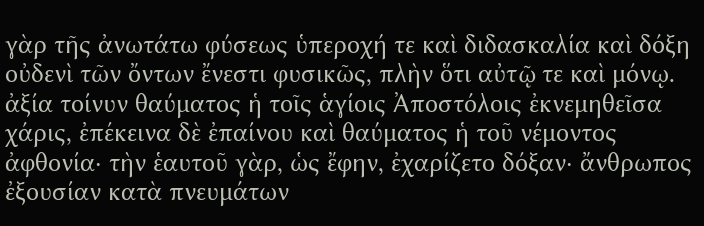γὰρ τῆς ἀνωτάτω φύσεως ὑπεροχή τε καὶ διδασκαλία καὶ δόξη οὐδενὶ τῶν ὄντων ἔνεστι φυσικῶς, πλὴν ὅτι αὐτῷ τε καὶ μόνῳ. ἀξία τοίνυν θαύματος ἡ τοῖς ἁγίοις Ἀποστόλοις ἐκνεμηθεῖσα χάρις, ἐπέκεινα δὲ ἐπαίνου καὶ θαύματος ἡ τοῦ νέμοντος ἀφθονία· τὴν ἑαυτοῦ γὰρ, ὡς ἔφην, ἐχαρίζετο δόξαν· ἄνθρωπος ἐξουσίαν κατὰ πνευμάτων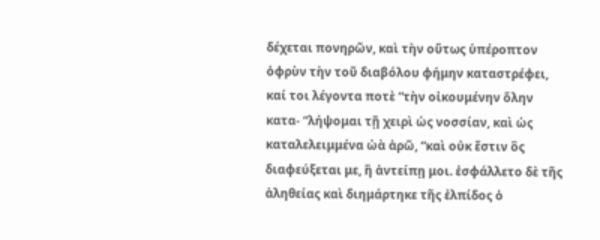δέχεται πονηρῶν, καὶ τὴν οὕτως ὑπέροπτον ὀφρὺν τὴν τοῦ διαβόλου φήμην καταστρέφει, καί τοι λέγοντα ποτὲ “τὴν οἰκουμένην ὅλην κατα- “λήψομαι τῇ χειρὶ ὡς νοσσίαν, καὶ ὡς καταλελειμμένα ὠὰ ἀρῶ, “καὶ οὐκ ἔστιν ὃς διαφεύξεται με, ἢ ἀντείπῃ μοι. ἐσφάλλετο δὲ τῆς ἀληθείας καὶ διημάρτηκε τῆς ἐλπίδος ὁ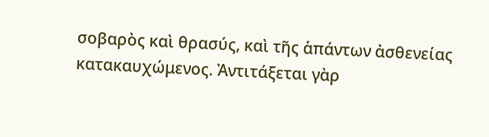σοβαρὸς καὶ θρασύς, καὶ τῆς ἁπάντων ἀσθενείας κατακαυχώμενος. Ἀντιτάξεται γὰρ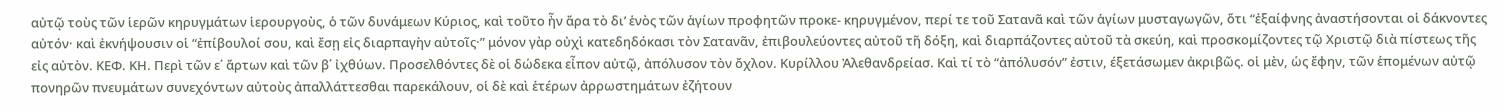αὐτῷ τοὺς τῶν ἱερῶν κηρυγμάτων ἱερουργοὺς, ὁ τῶν δυνάμεων Κύριος, καὶ τοῦτο ἦν ἄρα τὸ δι’ ἑνὸς τῶν ἁγίων προφητῶν προκε- κηρυγμένον, περί τε τοῦ Σατανᾶ καὶ τῶν ἁγίων μυσταγωγῶν, ὅτι “ἐξαίφνης ἀναστήσονται οἱ δάκνοντες αὐτόν· καὶ ἐκνήψουσιν οἱ “ἐπίβουλοί σου, καὶ ἔσῃ εἰς διαρπαγὴν αὐτοῖς·” μόνον γὰρ οὐχὶ κατεδηδόκασι τὸν Σατανᾶν, ἐπιβουλεύοντες αὐτοῦ τῆ δόξη, καὶ διαρπάζοντες αὐτοῦ τὰ σκεύη, καὶ προσκομίζοντες τῷ Χριστῷ διὰ πίστεως τῆς εἰς αὐτὸν. ΚΕΦ. ΚΗ. Περὶ τῶν ε΄ ἄρτων καὶ τῶν β΄ ἰχθύων. Προσελθόντες δὲ οἱ δώδεκα εἶπον αὐτῷ, ἀπόλυσον τὸν ὄχλον. Κυρίλλου Ἀλεθανδρείασ. Καὶ τί τὸ “ἀπόλυσόν” ἐστιν, έξετάσωμεν ἀκριβῶς. οἱ μὲν, ὡς ἔφην, τῶν ἑπομένων αὐτῷ πονηρῶν πνευμάτων συνεχόντων αὐτοὺς ἀπαλλάττεσθαι παρεκάλουν, οἱ δὲ καὶ ἑτέρων ἀρρωστημάτων ἐζήτουν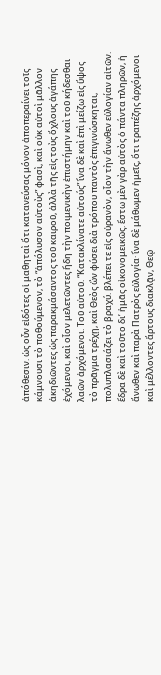ἀπόθεσιν. ὡς οὖν εἰδότες οἱ μαθηταὶ ὅτι κατανεύσας μόνον ἀποπεραίνει τοῖς κάμνουσι τὸ ποθούμενον, τὸ “ἀπόλυσον αὐτοὺς” φασὶ, καὶ οὐκ αὐτοὶ μᾶλλον ἀκηδιῶντες ὡς παρακμάσαντος τοῦ καιροῦ, ἀλλὰ τῆς εἰς τοὺς ὄχλους ἀγάπης ἐχόμενοι, καὶ οἷον μελετῶντες ἤδη τὴν ποιμενικὴν ἐπιστήμην καὶ τοῦ κήδεσθαι λαῶν ἀρχόμενοι. Τοῦ αὐτοῦ. “Κατακλίνατε αὐτούς” ἵνα δὲ καὶ ἐπὶ μείζω εἰς ὕψος τὸ πρᾶγμα τρέχῃ, καὶ Θεὸς ὢν φύσει διὰ τρόπου παντὸς ἐπιγινώσκηται, πολυπλασιάζει τὸ βραχύ. βλέπει τε εἰς οὐρανὸν, οἷον τὴν ἄνωθεν εὐλογίαν αἰτῶν. ἔδρα δὲ καὶ τοῦτο δι’ ἡμᾶς οἰκονομεικῶς. ἔστω μὲν γὰρ αὐτὸς ὁ πάντα πληρῶν, ἡ ἄνωθεν καὶ παρὰ Πατρὸς εὐλογία· ἵνα δὲ μάθωμεν ἡμεῖς, ὅτι τραπέζης ἀρχόμενοι καὶ μέλλοντες ἄρτους διακλᾷν, Θεῷ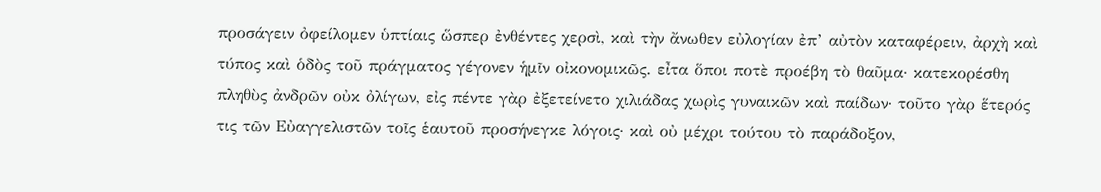προσάγειν ὀφείλομεν ὑπτίαις ὥσπερ ἐνθέντες χερσὶ, καὶ τὴν ἄνωθεν εὐλογίαν ἐπ’ αὐτὸν καταφέρειν, ἀρχὴ καὶ τύπος καὶ ὁδὸς τοῦ πράγματος γέγονεν ἡμῖν οἰκονομικῶς. εἶτα ὅποι ποτὲ προέβη τὸ θαῦμα· κατεκορέσθη πληθὺς ἀνδρῶν οὐκ ὀλίγων, εἰς πέντε γὰρ ἐξετείνετο χιλιάδας χωρὶς γυναικῶν καὶ παίδων· τοῦτο γὰρ ἕτερός τις τῶν Εὐαγγελιστῶν τοῖς ἑαυτοῦ προσήνεγκε λόγοις· καὶ οὐ μέχρι τούτου τὸ παράδοξον,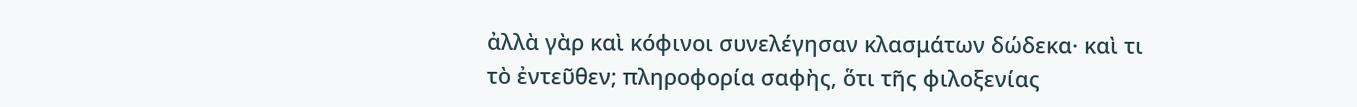ἀλλὰ γὰρ καὶ κόφινοι συνελέγησαν κλασμάτων δώδεκα· καὶ τι τὸ ἐντεῦθεν; πληροφορία σαφὴς, ὅτι τῆς φιλοξενίας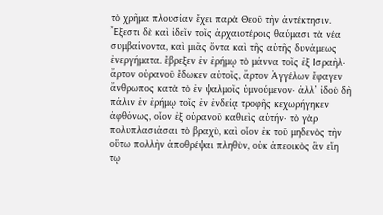τὸ χρῆμα πλουσίαν ἔχει παρὰ Θεοῦ τὴν ἀντέκτησιν. Ἔξεστι δὲ καὶ ἰδεῖν τοῖς ἀρχαιοτέροις θαύμασι τὰ νέα συμβαίνοντα, καὶ μιᾶς ὄντα καὶ τῆς αὐτῆς δυνάμεως ἐνεργήματα. ἔβρεξεν ἐν ἐρήμῳ τὸ μάννα τοῖς ἐξ Ισραὴλ· ἄρτον οὐρανοῦ ἔδωκεν αὐτοῖς, ἄρτον Ἀγγέλων ἔφαγεν ἄνθρωπος κατὰ τὸ ἐν ψαλμοῖς ὑμνούμενον· ἀλλ’ ἰδοὺ δὴ πάλιν ἐν ἐρήμῳ τοῖς ἐν ἐνδείᾳ τροφῆς κεχωρήγηκεν ἀφθόνως, οἷον ἐξ οὐρανοῦ καθιεὶς αὐτήν· τὸ γὰρ πολυπλασιάσαι τὸ βραχὺ, καὶ οἷον ἐκ τοῦ μηδενὸς τὴν οὕτω πολλὴν ἀποθρέψαι πληθὺν, οὐκ ἀπεοικὸς ἃν εἴη τῳ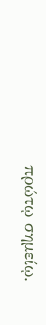πρώτῳ σημείῳ.